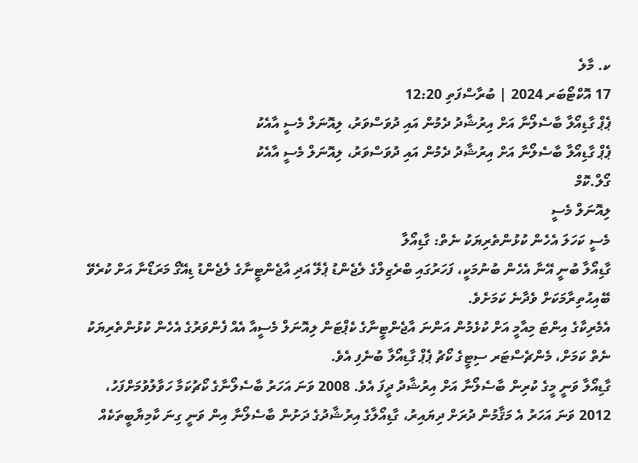ކ. މާލެ
17 އޮކްޓޯބަރ 2024 | ބުރާސްފަތި 12:20
ޕެޕް ގާޑިއޯލާ ބާސެލޯނާ އަށް އިރުޝާދު ދެމުން އައި ދުވަސްވަރު، ލިއޮނަލް މެސީ އާއެކު
ޕެޕް ގާޑިއޯލާ ބާސެލޯނާ އަށް އިރުޝާދު ދެމުން އައި ދުވަސްވަރު، ލިއޮނަލް މެސީ އާއެކު
ގޯލް.ކޮމް
ލިއޮނަލް މެސީ
މެސީ ކަހަލަ އެހެން ކުޅުންތެރިޔަކު ނެތް: ގާޑިއޯލާ
ގާޑިއޯލާ ބުނީ އޭނާ އެހެން ބުނުމަކީ، ފަހަރުގައި ބްރެޒިލްގެ ލެޖެންޑު ޕެލޭ އަދި އާޖެންޓީނާގެ ލެޖެންޑު ޑިއޭގޯ މަރަޑޯނާ އަށް ކުރެވޭ ބޭއިޙުތިރާމަކަށް ވެދާނެ ކަމަށެވެ.
އެމެރިކާގެ އިންޓަ މިއާމީ އަށް ކުޅެމުން އަންނަ އާޖެންޓީނާގެ ކެޕްޓަން ލިއޮނަލް މެސީއާ އެއް ފެންވަރުގެ އެހެން ކުޅުންތެރިޔަކު ނެތް ކަމަށް، މެންޗެސްޓަރ ސިޓީގެ ކޯޗު ޕެޕް ގާޑިއޯލާ ބުނެފި އެވެ.
ގާޑިއޯލާ ވަނީ މީގެ ކުރިން ބާސެލޯނާ އަށް އިރުޝާދު ދީފަ އެވެ. 2008 ވަނަ އަހަރު ބާސެލޯނާގެ ކޯޗުކަމާ ހަވާލުވުމަށްފަހު، 2012 ވަނަ އަހަރު އެ މަޤާމުން ދުރަށް ދިޔައިރު، ގާޑިއޯލާގެ އިރުޝާދުގެ ދަށުން ބާސެލޯނާ އިން ވަނީ ގިނަ ކާމިޔާބީތަކެއް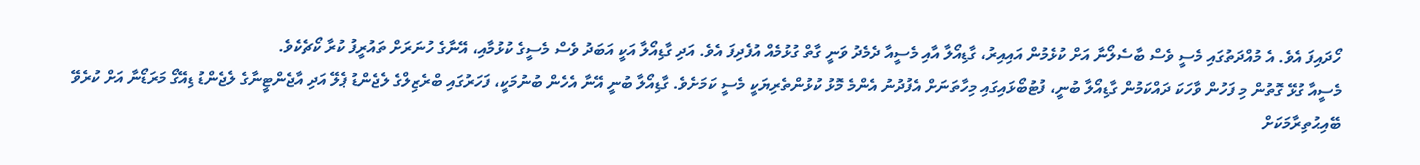ހޯދައިފަ އެވެ. އެ މުއްދަތުގައި މެސީ ވެސް ބާސެލޯނާ އަށް ކުޅެމުން އައިއިރު، ގާޑިއޯލާ އާއި މެސީއާ ދެމެދު ވަނީ ގާތް ގުޅުމެއް އުފެދިފަ އެވެ. އަދި ގާޑިއޯލާ އަކީ އަބަދު ވެސް މެސީގެ ކުޅުމާއި، އޭނާގެ ހުނަރަށް ތައުރީފު ކުރާ ކޯޗެކެވެ.
މެސީއާ ގުޅޭ ގޮތުން މި ފަހުން ވާހަކަ ދައްކަމުން ގާޑިއޯލާ ބުނީ، ފުޓުބޯޅައިގައި މިހާތަނަށް އެފުދުނު އެންމެ މޮޅު ކުޅުންތެރިޔަކީ މެސީ ކަމަށެވެ. ގާޑިއޯލާ ބުނީ އޭނާ އެހެން ބުނުމަކީ، ފަހަރުގައި ބްރެޒިލްގެ ލެޖެންޑު ޕެލޭ އަދި އާޖެންޓީނާގެ ލެޖެންޑު ޑިއޭގޯ މަރަޑޯނާ އަށް ކުރެވޭ ބޭއިޙުތިރާމަކަށް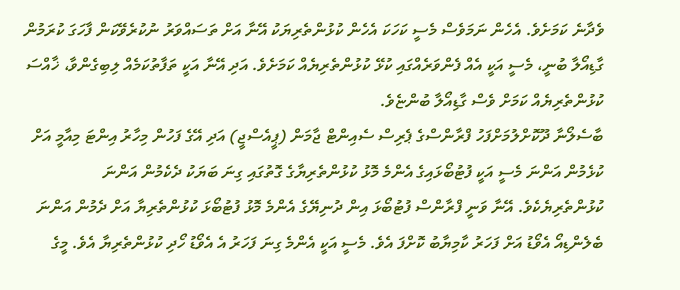ވެދާނެ ކަމަށެވެ. އެހެން ނަމަވެސް މެސީ ކަހަކަ އެހެން ކުޅުންތެރިޔަކު އޭނާ އަށް ތަސައްވަރު ނުކުރެވޭކަން ފާހަގަ ކުރަމުން ގާޑިއޯލާ ބުނީ، މެސީ އަކީ އެއް ފެންވަރެއްގައި ކުޅޭ ކުޅުންތެރިޔެއް ކަމަށެވެ. އަދި އޭނާ އަކީ ތަފާތުކަމެއް ލިބިގެންވާ، ޚާއްސަ ކުޅުންތެރިޔެއް ކަމަށް ވެސް ގާޑިއޯލާ ބުންޏެވެ.
ބާސެލޯނާ ދޫކޮށްލުމަށްފަހު ފްރާންސްގެ ޕެރިސް ސެއިންޓް ޖާމަން (ޕީއެސްޖީ) އަދި އޭގެ ފަހުން މިހާރު އިންޓަ މިއާމީ އަށް ކުޅެމުން އަންނަ މެސީ އަކީ ފުޓުބޯޅައިގެ އެންމެ މޮޅު ކުޅުންތެރިޔާގެ ގޮތުގައި ގިނަ ބަޔަކު ދެކެމުން އަންނަ ކުޅުންތެރިޔެކެވެ. އޭނާ ވަނީ ފްރާންސް ފުޓުބޯޅަ އިން ދުނިޔޭގެ އެންމެ މޮޅު ފުޓުބޯޅަ ކުޅުންތެރިޔާ އަށް ދެމުން އަންނަ ބެލެންޑިއޯ އެވޯޑު އަށް ފަހަރު ކާމިޔާބު ކޮށްފަ އެވެ. މެސީ އަކީ އެންމެ ގިނަ ފަހަރު އެ އެވޯޑު ހޯދި ކުޅުންތެރިޔާ އެވެ. މީގެ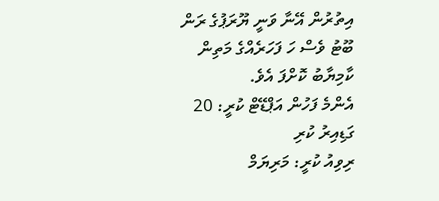އިތުރުން އޭނާ ވަނީ ޔޫރަޕުގެ ރަން ބޫޓު ވެސް ހަ ފަހަރެއްގެ މަތިން ކާމިޔާބު ކޮށްފަ އެވެ.
އެންމެ ފަހުން އަޕްޑޭޓް ކުރީ: 20 ގަޑިއިރު ކުރި
ރިވިއު ކުރީ: މަރިޔަމް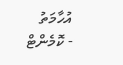އުހާމަތު
- ކޮމެންޓް